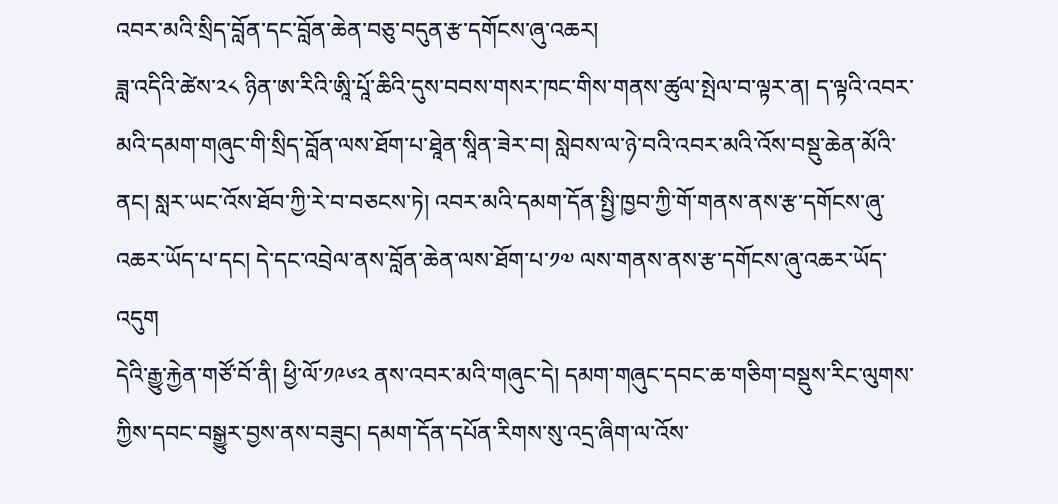འབར་མའི་སྲིད་བློན་དང་བློན་ཆེན་བཅུ་བདུན་རྩ་དགོངས་ཞུ་འཆར།
ཟླ་འདིའི་ཚེས་༢༨ ཉིན་ཨ་རིའི་ཨཱི་པཱོ་ཆིའི་དུས་བབས་གསར་ཁང་གིས་གནས་ཚུལ་སྤེལ་བ་ལྟར་ན། ད་ལྟའི་འབར་མའི་དམག་གཞུང་གི་སྲིད་བློན་ལས་ཐོག་པ་ཐཱེན་སཱིན་ཟེར་བ། སླེབས་ལ་ཉེ་བའི་འབར་མའི་འོས་བསྡུ་ཆེན་མོའི་ནང། སླར་ཡང་འོས་ཐོབ་ཀྱི་རེ་བ་བཅངས་ཏེ། འབར་མའི་དམག་དོན་སྤྱི་ཁྱབ་ཀྱི་གོ་གནས་ནས་རྩ་དགོངས་ཞུ་འཆར་ཡོད་པ་དང། དེ་དང་འབྲེལ་ནས་བློན་ཆེན་ལས་ཐོག་པ་༡༧ ལས་གནས་ནས་རྩ་དགོངས་ཞུ་འཆར་ཡོད་འདུག
དེའི་རྒྱུ་རྐྱེན་གཙོ་བོ་ནི། ཕྱི་ལོ་༡༩༦༢ ནས་འབར་མའི་གཞུང་དེ། དམག་གཞུང་དབང་ཆ་གཅིག་བསྡུས་རིང་ལུགས་ཀྱིས་དབང་བསྒྱུར་བྱས་ནས་བཟུང། དམག་དོན་དཔོན་རིགས་སུ་འདྲ་ཞིག་ལ་འོས་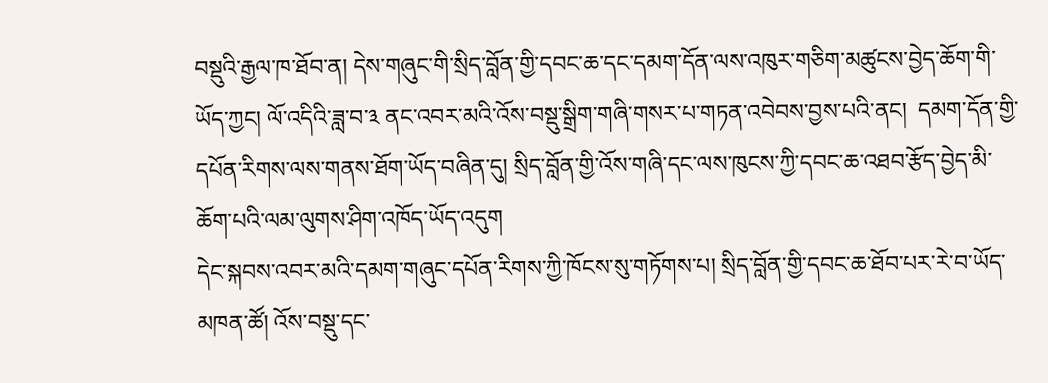བསྡུའི་རྒྱལ་ཁ་ཐོབ་ན། དེས་གཞུང་གི་སྲིད་བློན་གྱི་དབང་ཆ་དང་དམག་དོན་ལས་འཁུར་གཅིག་མཚུངས་བྱེད་ཆོག་གི་ཡོད་ཀྱང། ལོ་འདིའི་ཟླ་བ་༣ ནང་འབར་མའི་འོས་བསྡུ་སྒྲིག་གཞི་གསར་པ་གཏན་འབེབས་བྱས་པའི་ནང།  དམག་དོན་གྱི་དཔོན་རིགས་ལས་གནས་ཐོག་ཡོད་བཞིན་དུ། སྲིད་བློན་གྱི་འོས་གཞི་དང་ལས་ཁུངས་ཀྱི་དབང་ཆ་འཐབ་རྩོད་བྱེད་མི་ཆོག་པའི་ལམ་ལུགས་ཤིག་འཁོད་ཡོད་འདུག
དེང་སྐབས་འབར་མའི་དམག་གཞུང་དཔོན་རིགས་ཀྱི་ཁོངས་སུ་གཏོགས་པ། སྲིད་བློན་གྱི་དབང་ཆ་ཐོབ་པར་རེ་བ་ཡོད་མཁན་ཚོ། འོས་བསྡུ་དང་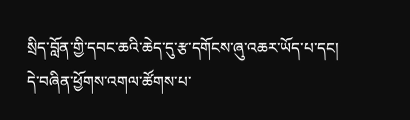སྲིད་བློན་གྱི་དབང་ཆའི་ཆེད་དུ་རྩ་དགོངས་ཞུ་འཆར་ཡོད་པ་དང། དེ་བཞིན་ཕྱོགས་འགལ་ཚོགས་པ་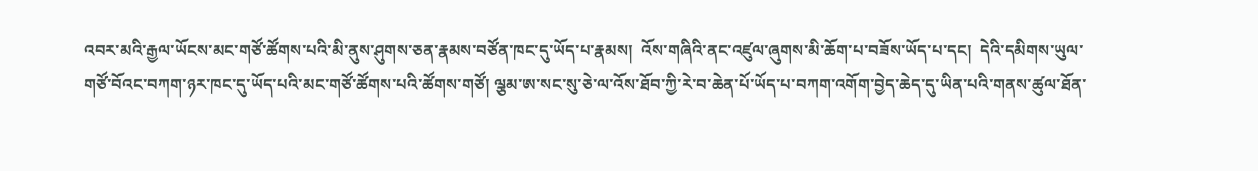འབར་མའི་རྒྱལ་ཡོངས་མང་གཙོ་ཚོགས་པའི་མི་ནུས་ཤུགས་ཅན་རྣམས་བཙོན་ཁང་དུ་ཡོད་པ་རྣམས།  འོས་གཞིའི་ནང་འཛུལ་ཞུགས་མི་ཆོག་པ་བཟོས་ཡོད་པ་དང།  དེའི་དམིགས་ཡུལ་གཙོ་བོའང་བཀག་ཉར་ཁང་དུ་ཡོད་པའི་མང་གཙོ་ཚོགས་པའི་ཚོགས་གཙོ། ལྕམ་ཨ་སང་སུ་ཅེ་ལ་འོས་ཐོབ་ཀྱི་རེ་བ་ཆེན་པོ་ཡོད་པ་བཀག་འགོག་བྱེད་ཆེད་དུ་ཡིན་པའི་གནས་ཚུལ་ཐོན་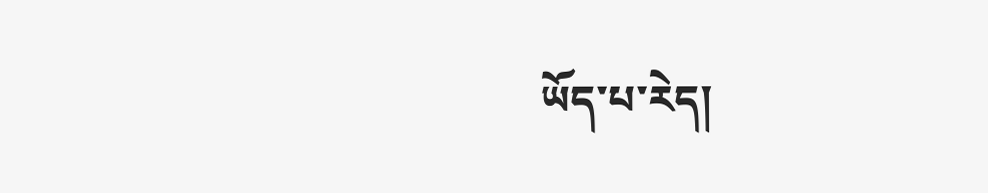ཡོད་པ་རེད།